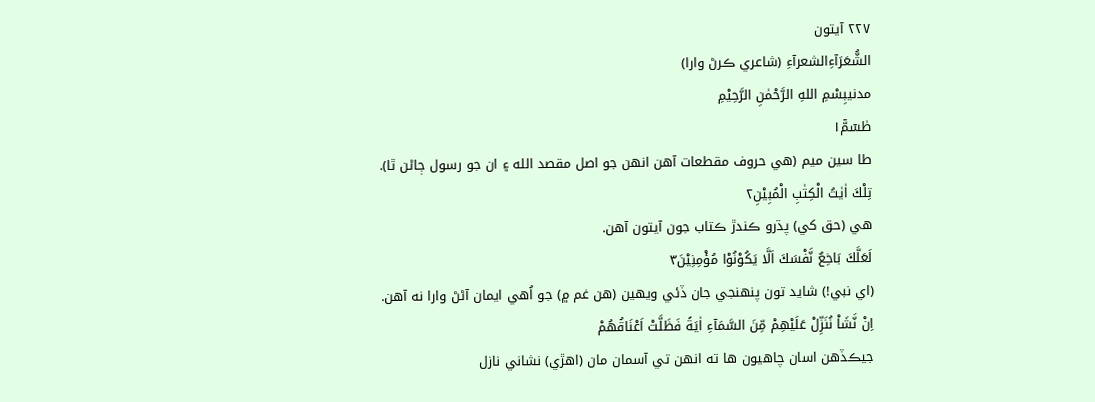٢٢٧ آيتون
الشُّعَرَآءِالشعرآءِ (شاعري ڪرڻ وارا)
مدنيبِسْمِ اللهِ الرَّحْمٰنِ الرَّحِيْمِ
طٰسٓمّٓ۱
طا سين ميم (هي حروف مقطعات آهن انهن جو اصل مقصد الله ۽ ان جو رسول ڄاڻن ٿا).
تِلْكَ اٰیٰتُ الْكِتٰبِ الْمُبِیْنِ۲
هي (حق کي) پڌرو ڪندڙ ڪتاب جون آيتون آهن.
لَعَلَّكَ بَاخِعٌ نَّفْسَكَ اَلَّا یَكُوْنُوْا مُؤْمِنِیْنَ۳
(اي نبي!) شايد تون پنهنجي جان ڏئي ويهين (هن غم ۾) جو اُهي ايمان آڻڻ وارا نه آهن.
اِنْ نَّشَاْ نُنَزِّلْ عَلَیْهِمْ مِّنَ السَّمَآءِ اٰیَةً فَظَلَّتْ اَعْنَاقُهُمْ
جيڪڏهن اسان چاهيون ها ته انهن تي آسمان مان (اهڙي) نشاني نازل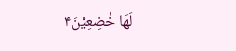لَهَا خٰضِعِیْنَ۴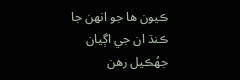ڪيون ها جو انهن جا ڪنڌ ان جي اڳيان جهُڪيل رهن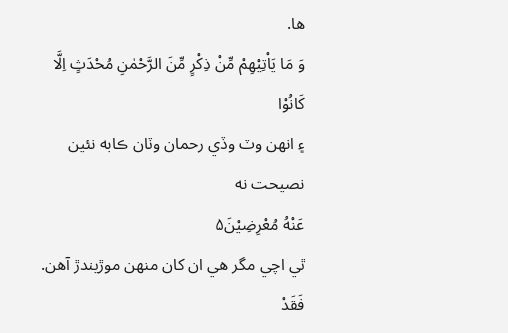ها.
وَ مَا یَاْتِیْهِمْ مِّنْ ذِكْرٍ مِّنَ الرَّحْمٰنِ مُحْدَثٍ اِلَّا كَانُوْا
۽ انهن وٽ وڏي رحمان وٽان ڪابه نئين نصيحت نه
عَنْهُ مُعْرِضِیْنَ۵
ٿي اچي مگر هي ان کان منهن موڙيندڙ آهن.
فَقَدْ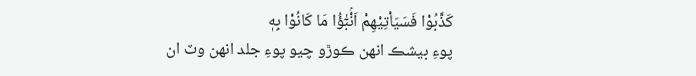كَذَّبُوْا فَسَیَاْتِیْهِمْ اَنْۢبٰٓؤُا مَا كَانُوْا بِهٖ
پوءِ بيشڪ انهن ڪوڙو چيو پوءِ جلد انهن وٽ ان